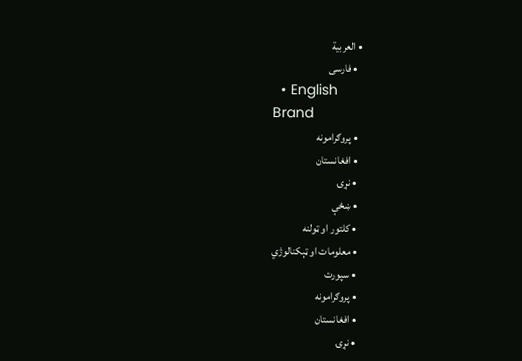• العربية
  • فارسی
  • English
Brand
  • پروګرامونه
  • افغانستان
  • نړۍ
  • ښځې
  • کلتور او ټولنه
  • معلومات او ټېکنالوژي
  • سپورت
  • پروګرامونه
  • افغانستان
  • نړۍ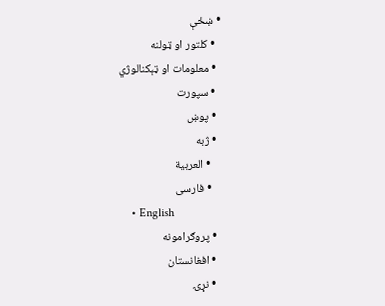• ښځې
  • کلتور او ټولنه
  • معلومات او ټېکنالوژي
  • سپورت
  • پوښ
  • ژبه
    • العربية
    • فارسی
    • English
  • پروګرامونه
  • افغانستان
  • نړۍ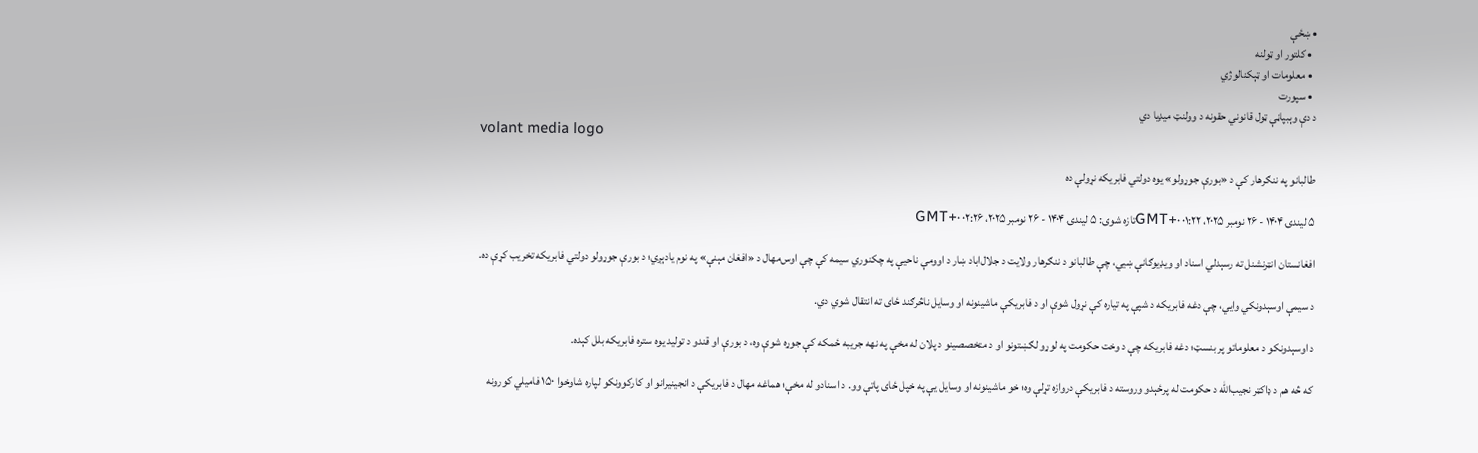• ښځې
  • کلتور او ټولنه
  • معلومات او ټېکنالوژي
  • سپورت
د دې وېبپاڼې ټول قانوني حقونه د وولنټ میډیا دي
volant media logo

طالبانو په ننګرهار کې د «بورې جوړولو» یوه دولتي فابریکه نړولې ده

۵ لیندۍ ۱۴۰۴ - ۲۶ نومبر ۲۰۲۵، ۰۱:۲۲ GMT+۰تازه شوی: ۵ لیندۍ ۱۴۰۴ - ۲۶ نومبر ۲۰۲۵، ۰۲:۲۶ GMT+۰

افغانستان انټرنشنل ته رسېدلي اسناد او ویډیوګانې ښيي، چې طالبانو د ننګرهار ولایت د جلال‌اباد ښار د اوومې ناحیې په چکنوري سیمه کې چې اوس‌مهال د «افغان مېنې» په نوم یادېږي؛ د بورې جوړولو دولتي فابریکه تخریب کړې ده.

د سیمې اوسېدونکي وایي، چې دغه فابریکه د شپې په تیاره کې نړول شوې او د فابریکې ماشینونه او وسایل ناڅرګند ځای ته انتقال شوي دي.

د اوسېدونکو د معلوماتو پر بنسټ؛ دغه فابریکه چې د وخت حکومت په لوړو لګښتونو او د متخصصینو د پلان له مخې په نهه جریبه ځمکه کې جوړه شوې وه، د بورې او قندو د تولید یوه ستره فابریکه بلل کېده.

که څه هم د ډاکټر نجیب‌الله د حکومت له پرځېدو وروسته د فابریکې دروازه تړلې وه؛ خو ماشینونه او وسایل یې په خپل ځای پاتې وو. د اسنادو له مخې؛ هماغه مهال د فابریکې د انجینیرانو او کارکوونکو لپاره شاوخوا ۱۵۰ فامیلي کورونه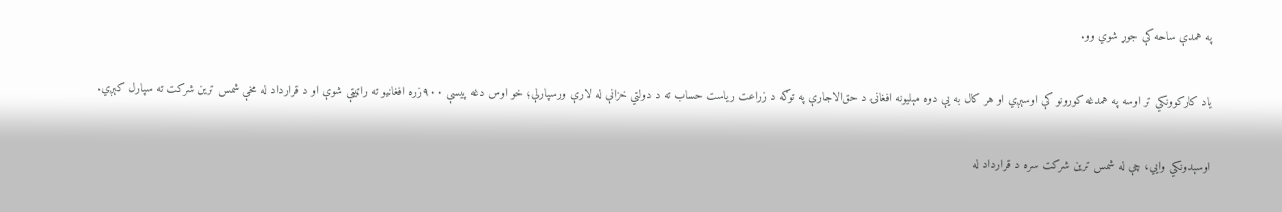په همدې ساحه کې جوړ شوي وو.

یاد کارکوونکي تر اوسه په همدغه کورونو کې اوسېږي او هر کال به یې دوه مېلیونه افغانۍ د حق‌الاجارې په توګه د زراعت ریاست حساب ته د دولتي خزانې له لارې ورسپارلې؛ خو اوس دغه پیسې ۹۰۰زره افغانیو ته راټیټې شوې او د قرارداد له مخې شمس ترین شرکت ته سپارل کېږي.

اوسېدونکي وایي، چې له شمس ترین شرکت سره د قرارداد له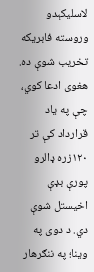لاسلیکېدو وروسته فابریکه تخریب شوې ده. هغوی ادعا کوي، چې په یاد قرارداد کې تر ۱۲۰زره ډالرو پورې بډې اخیستل شوې دي. د دوی په وینا؛ په ننګرهار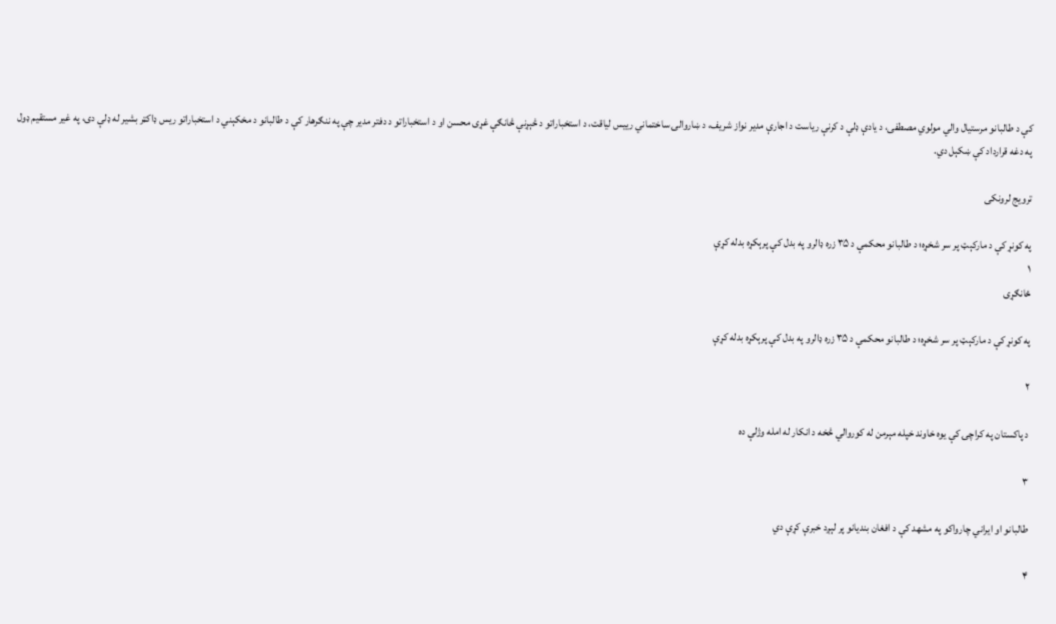کې د طالبانو مرستیال والي مولوي مصطفی، د یادې ډلې د کرنې ریاست د اجارې مدیر نواز شریف، د ښاروالۍ ساختماني رییس لیاقت، د استخباراتو د څېړنې څانګې غړی محسن او د استخباراتو د دفتر مدیر چې په ننګرهار کې د طالبانو د مخکېني د استخباراتو ریس ډاکټر بشیر له ډلې دی، په غیر مستقیم ډول په دغه قرارداد کې ښکېل دي.

ترویج لرونکی

په کونړ کې د مارکېټ پر سر شخړه؛ د طالبانو محکمې د ۳۵ زره ډالرو په بدل کې پرېکړه بدله کړې
۱
ځانګړی

په کونړ کې د مارکېټ پر سر شخړه؛ د طالبانو محکمې د ۳۵ زره ډالرو په بدل کې پرېکړه بدله کړې

۲

د پاکستان په کراچۍ کې یوه خاوند خپله مېرمن له کوروالي څخه د انکار له امله وژلې ده

۳

طالبانو او ایراني چارواکو په مشهد کې د افغان بندیانو پر لېږد خبرې کړې دي

۴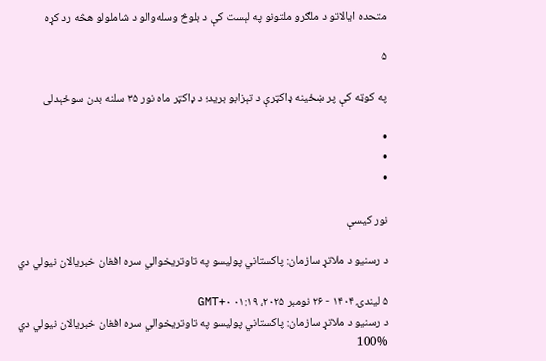متحده ایالاتو د ملګرو ملتونو په لېست کې د بلوڅ وسله‌والو د شاملولو هڅه رد کړه

۵

په کوټه کې پر ښځینه ډاکټرې د تېزابو برید؛ د ډاکټر ماه نور ۳۵ سلنه بدن سوځېدلی

•
•
•

نور کیسې

د رسنیو د ملاتړ سازمان: پاکستاني پولیسو په تاوتریخوالي سره افغان خبریالان نیولي دي

۵ لیندۍ ۱۴۰۴ - ۲۶ نومبر ۲۰۲۵، ۰۱:۱۹ GMT+۰
د رسنیو د ملاتړ سازمان: پاکستاني پولیسو په تاوتریخوالي سره افغان خبریالان نیولي دي
100%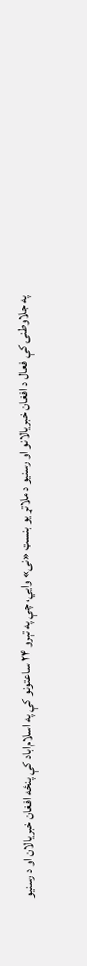په جلاوطنۍ کې فعال د افغان خبریالانو او رسنیو د ملاتړ یو بنسټ «نی» وايي، چې په تېرو ۲۴ ساعتونو کې په اسلام‌اباد کې پنځه افغان خبریالان او د رسنیو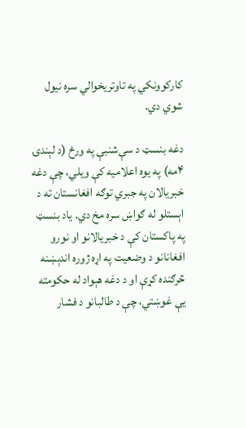کارکوونکي په تاوتریخوالي سره نیول شوي دي.

دغه بنسټ د سې‌شنبې په ورځ (د لېندۍ ۴مه) په یوه اعلامیه کې ویلي، چې دغه خبریالان په جبري توګه افغانستان ته د اېستلو له ګواښ سره مخ دي. یاد بنسټ په پاکستان کې د خبریالانو او نورو افغانانو د وضعیت په اړه ژوره اندېښنه څرګنده کړې او د دغه هېواد له حکومته یې غوښتي، چې د طالبانو د فشار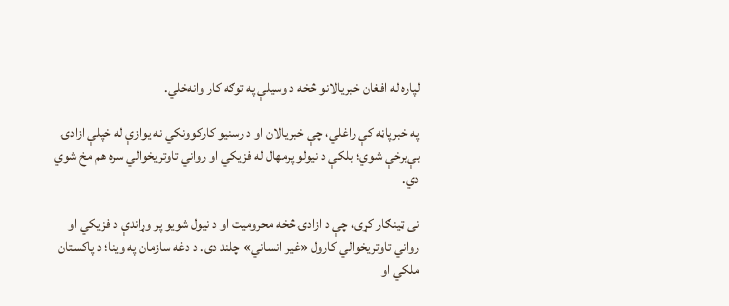لپاره له افغان خبریالانو څخه د وسیلې په توګه کار وانه‌خلي.

په خبرپاڼه کې راغلي، چې خبریالان او د رسنیو کارکوونکي نه یوازې له خپلې ازادۍ بې‌برخې شوي؛ بلکې د نیولو پرمهال له فزیکي او رواني تاوتریخوالي سره هم مخ شوي دي.

نی ټینګار کړی، چې د ازادۍ څخه محرومیت او د نیول شویو پر وړاندې د فزیکي او رواني تاوتریخوالي کارول «غیر انساني» چلند دی. د دغه سازمان په وینا؛ د پاکستان ملکي او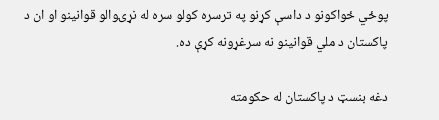پوځي ځواکونو د داسې کړنو په ترسره کولو سره له نړۍوالو قوانینو او ان د پاکستان د ملي قوانینو نه سرغړونه کړې ده.

دغه بنسټ د پاکستان له حکومته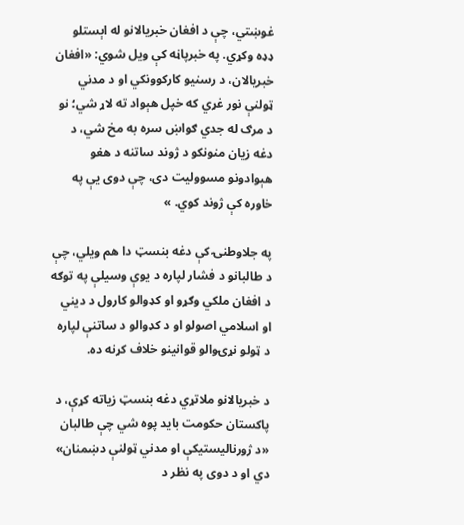غوښتي، چې د افغان خبریالانو له اېستلو ډډه وکړي. په خبرپاڼه کې ویل شوي: «افغان خبریالان، د رسنیو کارکوونکي او د مدني ټولنې نور غړي که خپل هېواد ته لاړ شي؛ نو د مرګ له جدي ګواښ سره به مخ شي، د دغه زیان منونکو د ژوند ساتنه د هغو هېوادونو مسوولیت دی، چې دوی یې په خاوره کې ژوند کوي. »

په جلاوطنۍ کې دغه بنسټ دا هم ویلي، چې د طالبانو د فشار لپاره د یوې وسیلې په توګه د افغان ملکي وګړو او کډوالو کارول د دیني او اسلامي اصولو او د کډوالو د ساتنې لپاره د ټولو نړۍوالو قوانینو خلاف کړنه ده.

د خبریالانو ملاتړي دغه بنسټ زیاته کړې، د پاکستان حکومت باید پوه شي چې طالبان «د ژورنالیستیکې او مدني ټولنې دښمنان» دي او د دوی په نظر د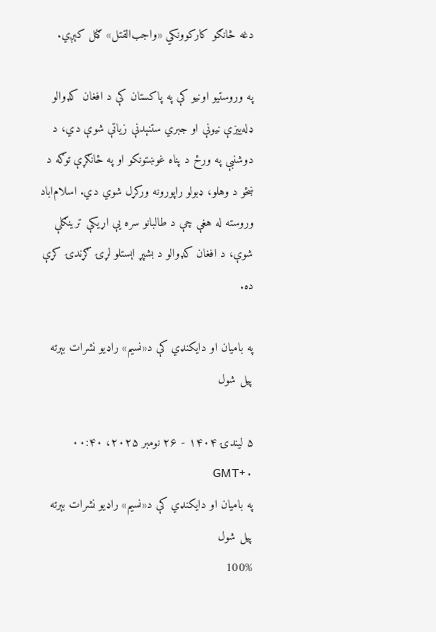دغه څانګو کارکوونکي «واجب‌القتل» ګڼل کېږي.

په وروستیو اونیو کې په پاکستان کې د افغان کډوالو ډله‌ییزې نیونې او جبري ستنېدنې زیاتې شوې دي، د دوشنبې په ورځ د پناه غوښتونکو او په ځانګړې توګه د ښځو د وهلو، ډبولو راپورونه ورکړل شوي دي. اسلام‌اباد وروسته له هغې چې د طالبانو سره یې اړیکې ترینګلې شوې، د افغان کډوالو د بشپړ اېستلو لړۍ ګړندۍ کړې ده.

په بامیان او دایکنډي کې د«نسیم» راډیو نشرات بېرته پیل شول

۵ لیندۍ ۱۴۰۴ - ۲۶ نومبر ۲۰۲۵، ۰۰:۴۰ GMT+۰
په بامیان او دایکنډي کې د«نسیم» راډیو نشرات بېرته پیل شول
100%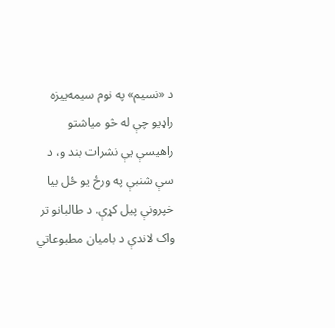د «نسیم» په نوم سیمه‌ییزه راډیو چې له څو میاشتو راهیسې یې نشرات بند و، د سې شنبې په ورځ یو ځل بیا خپرونې پیل کړې. د طالبانو تر واک لاندې د بامیان مطبوعاتي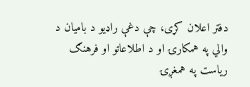دفتر اعلان کړی، چې دغې راډیو د بامیان د والي په همکارۍ او د اطلاعاتو او فرهنګ ریاست په همغږۍ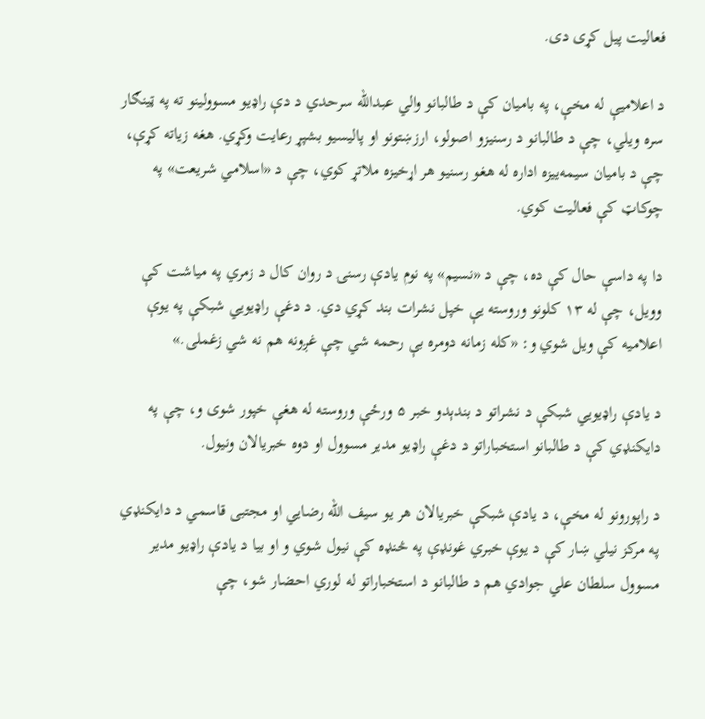فعالیت پیل کړی دی.

د اعلامیې له مخې، په بامیان کې د طالبانو والي عبدالله سرحدي د دې راډیو مسوولینو ته په ټینګار سره ویلي، چې د طالبانو د رسنیزو اصولو، ارزښتونو او پالیسیو بشپړ رعایت وکړي. هغه زیاته کړې، چې د بامیان سیمه‌ییزه اداره له هغو رسنیو هر اړخیزه ملاتړ کوي، چې د «اسلامي شریعت» په چوکاټ کې فعالیت کوي.

دا په داسې حال کې ده، چې د «نسیم» په نوم یادې رسنۍ د روان کال د زمري په میاشت کې وویل، چې له ۱۳ کلونو وروسته یې خپل نشرات بند کړي دي. د دغې راډيويي شبکې په یوې اعلامیه کې ویل شوي و: «کله زمانه دومره بې رحمه شي چې غږونه هم نه شي زغملی.»

د یادې راډيويي شبکې د نشراتو د بندېدو خبر ۵ ورځې وروسته له هغې خپور شوی و، چې په دایکنډي کې د طالبانو استخباراتو د دغې راډيو مدیر مسوول او دوه خبریالان ونیول.

د راپورونو له مخې، د یادې شبکې خبریالان هر یو سیف الله رضايي او مجتبی قاسمي د دایکنډي په مرکز نیلي ښار کې د یوې خبري غونډې په څنډه کې نیول شوي و او بیا د یادې راډیو مدیر مسوول سلطان علي جوادي هم د طالبانو د استخباراتو له لوري احضار شو، چې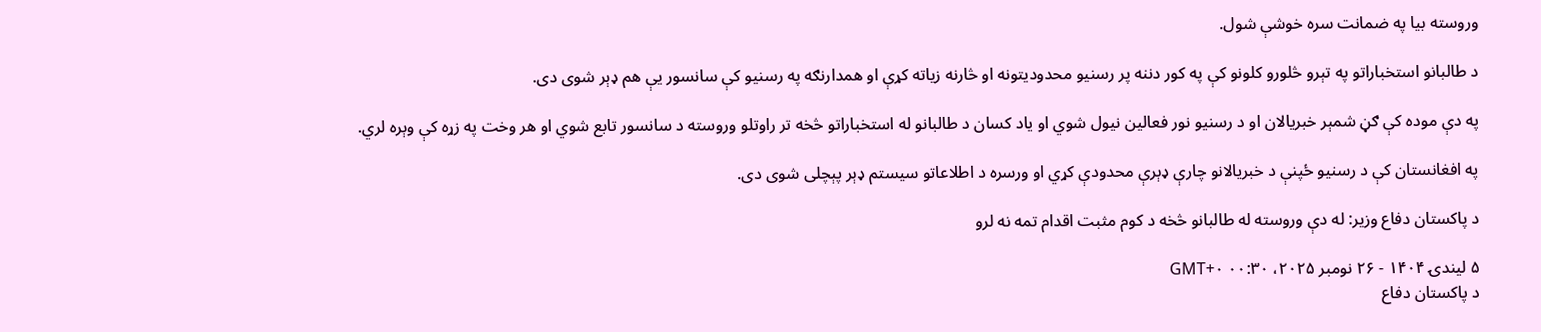وروسته بیا په ضمانت سره خوشې شول.

د طالبانو استخباراتو په تېرو څلورو کلونو کې په کور دننه پر رسنیو محدودیتونه او څارنه زیاته کړې او همدارنګه په رسنیو کې سانسور یې هم ډېر شوی دی.

په دې موده کې ګڼ شمېر خبریالان او د رسنیو نور فعالین نیول شوي او یاد کسان د طالبانو له استخباراتو څخه تر راوتلو وروسته د سانسور تابع شوي او هر وخت په زړه کې وېره لري.

په افغانستان کې د رسنیو ځپنې د خبریالانو چارې ډېرې محدودې کړي او ورسره د اطلاعاتو سیستم ډېر پېچلی شوی دی.

د پاکستان دفاع وزیر: له دې وروسته له طالبانو څخه د کوم مثبت اقدام تمه نه لرو

۵ لیندۍ ۱۴۰۴ - ۲۶ نومبر ۲۰۲۵، ۰۰:۳۰ GMT+۰
د پاکستان دفاع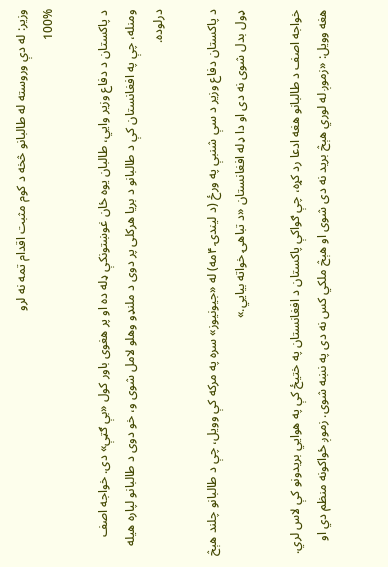وزیر: له دې وروسته له طالبانو څخه د کوم مثبت اقدام تمه نه لرو
100%

د پاکستان د دفاع وزیر وايي، طالبان یوه ځان غوښتونکې ډله ده او پر هغوی باور کول «بې ګټې» دی. خواجه اصف ومنله، چې په افغانستان کې د طالبانو د بریا هرکلی پر دوی د ملنډو وهلو لامل شوی و، خو دوی د طالبانو لپاره هیله درلوده.

د پاکستان دفاع وزیر د سې شنبې په ورځ (د لیندۍ ۴مه) له «جیونیوز» سره په مرکه کې وویل، چې د طالبانو چلند هېڅ ډول بدل شوی نه دی او دا ډله افغانستان «د تباهۍ خواته بیايي.»

خواجه اصف د طالبانو هغه ادعا رد کړه، چې ګواکې پاکستان د افغانستان په ختیځ کې په هوايي بریدونو کې لاس لري. هغه وویل: «زموږ له لوري هېڅ برید نه دی شوی او هېڅ ملکي کس نه دی په نښه شوی. زموږ ځواکونه منظم دي او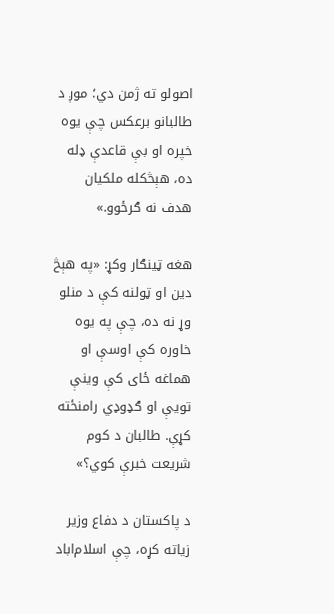اصولو ته ژمن دي؛ موږ د طالبانو برعکس چې یوه خپره او بې‌ قاعدې ډله ده، هېڅکله ملکيان هدف نه ګرځوو.»

هغه ټینګار وکړ: «په هېڅ دین او ټولنه کې د منلو وړ نه ده، چې په یوه خاوره کې اوسې او هماغه ځای کې وینې تویې او ګډوډي رامنځته کړې. طالبان د کوم شریعت خبرې کوي؟»

د پاکستان د دفاع وزیر زیاته کړه، چې اسلام‌اباد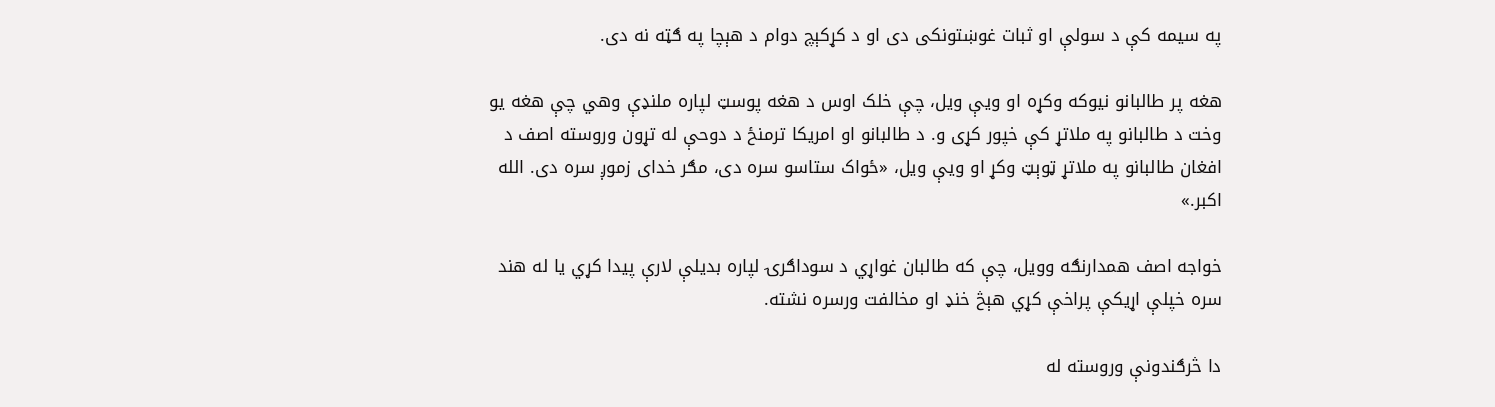په سیمه کې د سولې او ثبات غوښتونکی دی او د کړکېچ دوام د هېچا په ګټه نه دی.

هغه پر طالبانو نیوکه وکړه او ویې ویل، چې خلک اوس د هغه پوسټ لپاره ملنډې وهي چې هغه یو وخت د طالبانو په ملاتړ کې خپور کړی و. د طالبانو او امریکا ترمنځ د دوحې له تړون وروسته اصف د افغان طالبانو په ملاتړ ټوېټ وکړ او ویې ویل، «ځواک ستاسو سره دی، مګر خدای زموږ سره دی. الله اکبر.»

خواجه اصف همدارنګه وویل، چې که طالبان غواړي د سوداګرۍ لپاره بدیلې لارې پیدا کړي یا له هند سره خپلې اړیکې پراخې کړي هېڅ خنډ او مخالفت ورسره نشته.

دا څرګندونې وروسته له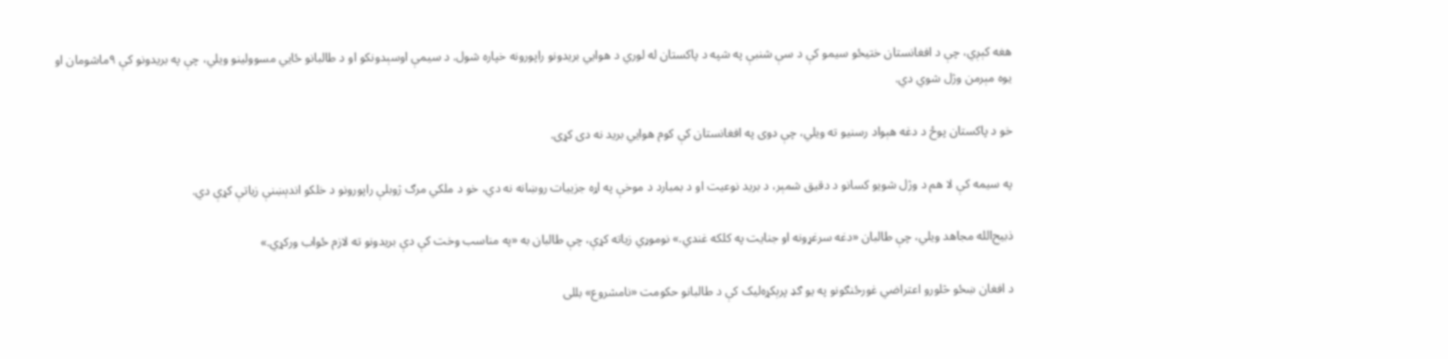هغه کېږي، چې د افغانستان ختیځو سیمو کې د سې شنبې په شپه د پاکستان له لوري د هوایي بریدونو راپورونه خپاره شول. د سیمې اوسېدونکو او د طالبانو ځايي مسوولینو ویلي، چې په بریدونو کې ۹ماشومان او یوه مېرمن وژل شوي دي.

خو د پاکستان پوځ د دغه هېواد رسنیو ته ویلي، چې دوی په افغانستان کې کوم هوايي برید نه دی کړی.

په سیمه کې لا هم د وژل شویو کسانو د دقیق شمېر، د برید نوعیت او د بمبارد د موخې په اړه جزییات روښانه نه دي، خو د ملکي مرګ ژوبلې راپورونو د خلکو اندېښنې زیاتې کړې دي.

ذبیح‌الله مجاهد ویلي، چې طالبان «دغه سرغړونه او جنایت په کلکه غندي.» نوموړي زیاته کړې، چې طالبان به «په مناسب وخت کې دې بریدونو ته لازم ځواب ورکړي.»

د افغان ښځو څلورو اعتراضي غورځنګونو په یو ګډ پرېکړه‌لیک کې د طالبانو حکومت «نامشروع» بللی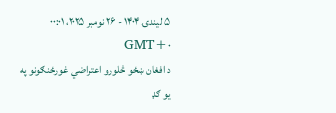۵ لیندۍ ۱۴۰۴ - ۲۶ نومبر ۲۰۲۵، ۰۰:۰۱ GMT+۰
د افغان ښځو څلورو اعتراضي غورځنګونو په یو ګډ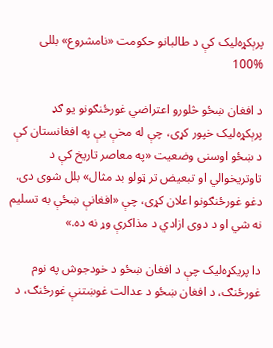پرېکړه‌لیک کې د طالبانو حکومت «نامشروع» بللی
100%

د افغان ښځو څلورو اعتراضي غورځنګونو یو ګډ پرېکړه‌لیک خپور کړی، چې له مخې یې په افغانستان کې د ښځو اوسنی وضعیت «په معاصر تاریخ کې د تاوتریخوالي او تبعیض تر ټولو بد مثال» بلل شوی دی. دغو غورځنګونو اعلان کړی، چې «افغانې ښځې به تسلیم نه شي او د دوی ازادي د مذاکرې وړ نه ده.»

دا پریکړه‌لیک چې د افغان ښځو د خودجوش په نوم غورځنګ، د افغان ښځو د عدالت غوښتنې غورځنګ، د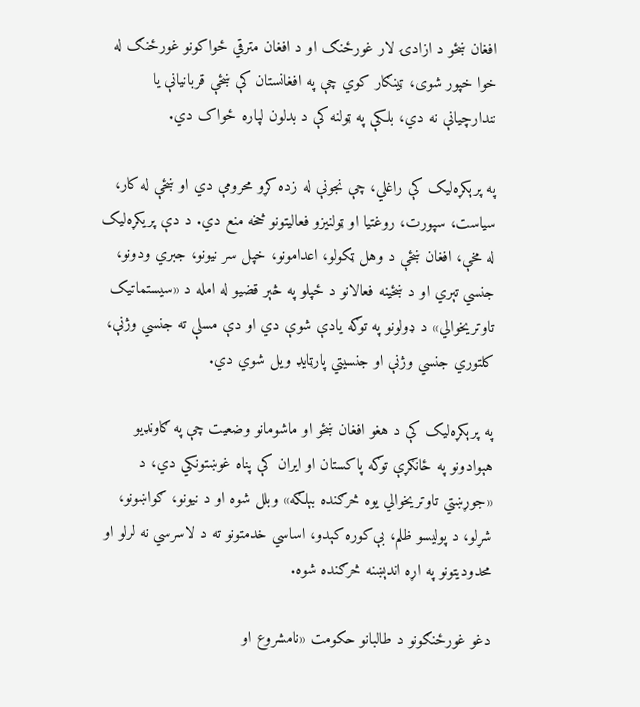افغان ښځو د ازادۍ لار غورځنګ او د افغان مترقي ځواکونو غورځنګ له خوا خپور شوی، ټینګار کوي چې په افغانستان کې ښځې قربانیانې یا نندارچیانې نه دي، بلکې په ټولنه کې د بدلون لپاره ځواک دي.

په پرېکړه‌لیک کې راغلي، چې نجونې له زده کړو محرومې دي او ښځې له کار، سیاست، سپورت، روغتیا او ټولنیزو فعالیتونو څخه منع دي. د دې پریکړه‌لیک له مخې، افغان ښځې د وهل ټکولو، اعدامونو، خپل سر نیونو، جبري ودونو، جنسي تېري او د ښځینه فعالانو د ځپلو په څېر قضیو له امله د «سیستماتیک تاوتریخوالي» د ډولونو په توګه یادې شوې دي او دې مسلې ته جنسي وژنې، کلتوري جنسي وژنې او جنسیتي پارټایډ ویل شوي دي.

په پرېکړه‌لیک کې د هغو افغان ښځو او ماشومانو وضعیت چې په ګاونډیو هېوادونو په ځانګړې توګه پاکستان او ایران کې پناه غوښتونکي دي، د «جوړښتي تاوتریخوالي یوه څرګنده بېلګه» وبلل شوه او د نیونو، ګواښونو، شړلو، د پولیسو ظلم، بې‌کوره کېدو، اساسي خدمتونو ته د لاسرسي نه لرلو او محدودیتونو په اړه اندېښنه څرګنده شوه.

دغو غورځنګونو د طالبانو حکومت «نامشروع او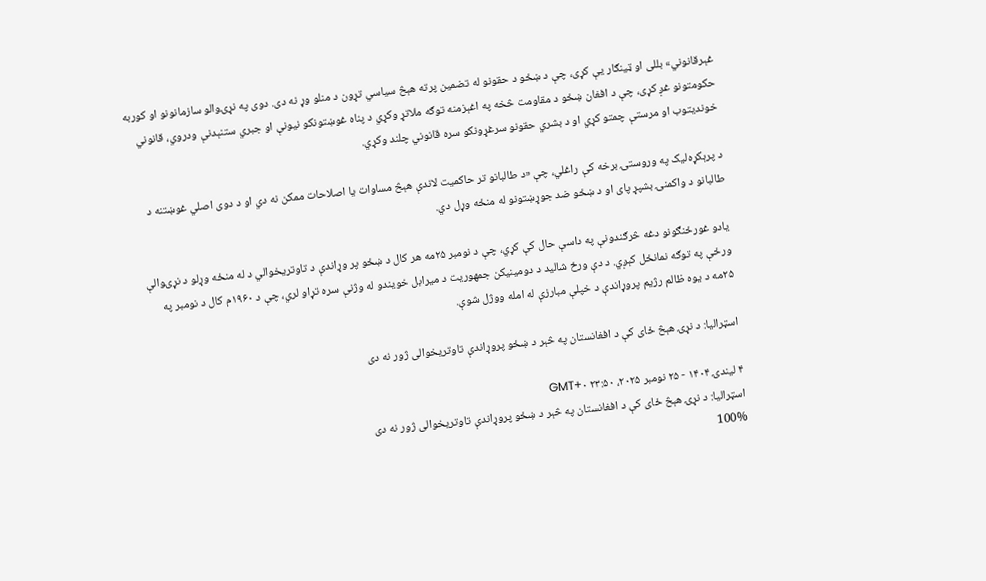غېرقانوني» بللی او ټینګار یې کړی، چې د ښځو د حقونو له تضمین پرته هېڅ سیاسي تړون د منلو وړ نه دی. دوی په نړۍوالو سازمانونو او کوربه حکومتونو غږ کړی، چې د افغان ښځو د مقاومت څخه په اغېزمنه توګه ملاتړ وکړي د پناه غوښتونکو نیونې او جبري ستنېدنې ودروي، قانوني خوندیتوب او مرستې چمتو کړي او د بشري حقونو سرغړونکو سره قانوني چلند وکړي.

د پرېکړه‌لیک په وروستۍ برخه کې راغلي، چې «د طالبانو تر حاکمیت لاندې هېڅ مساوات یا اصلاحات ممکن نه دي او د دوی اصلي غوښتنه د طالبانو د واکمنۍ بشپړ پای او د ښځو ضد جوړښتونو له منځه وړل دي.

یادو غورځنګونو دغه څرګندونې په داسې حال کې کړي، چې د نومبر ۲۵مه هر کال د ښځو پر وړاندې د تاوتریخوالي د له منځه وړلو د نړۍوالې ورځې په توګه نمانځل کېږي. د دې ورځ شالید د دومینیکن جمهوریت د میرابل خویندو له وژنې سره تړاو لري، چې د ۱۹۶۰م کال د نومبر په ۲۵مه د یوه ظالم رژیم پروړاندې د خپلې مبارزې له امله ووژل شوې.

اسټرالیا: د نړۍ هېڅ ځای کې د افغانستان په څېر د ښځو پروړاندې تاوتریخوالی ژور نه دی

۴ لیندۍ ۱۴۰۴ - ۲۵ نومبر ۲۰۲۵، ۲۳:۵۰ GMT+۰
اسټرالیا: د نړۍ هېڅ ځای کې د افغانستان په څېر د ښځو پروړاندې تاوتریخوالی ژور نه دی
100%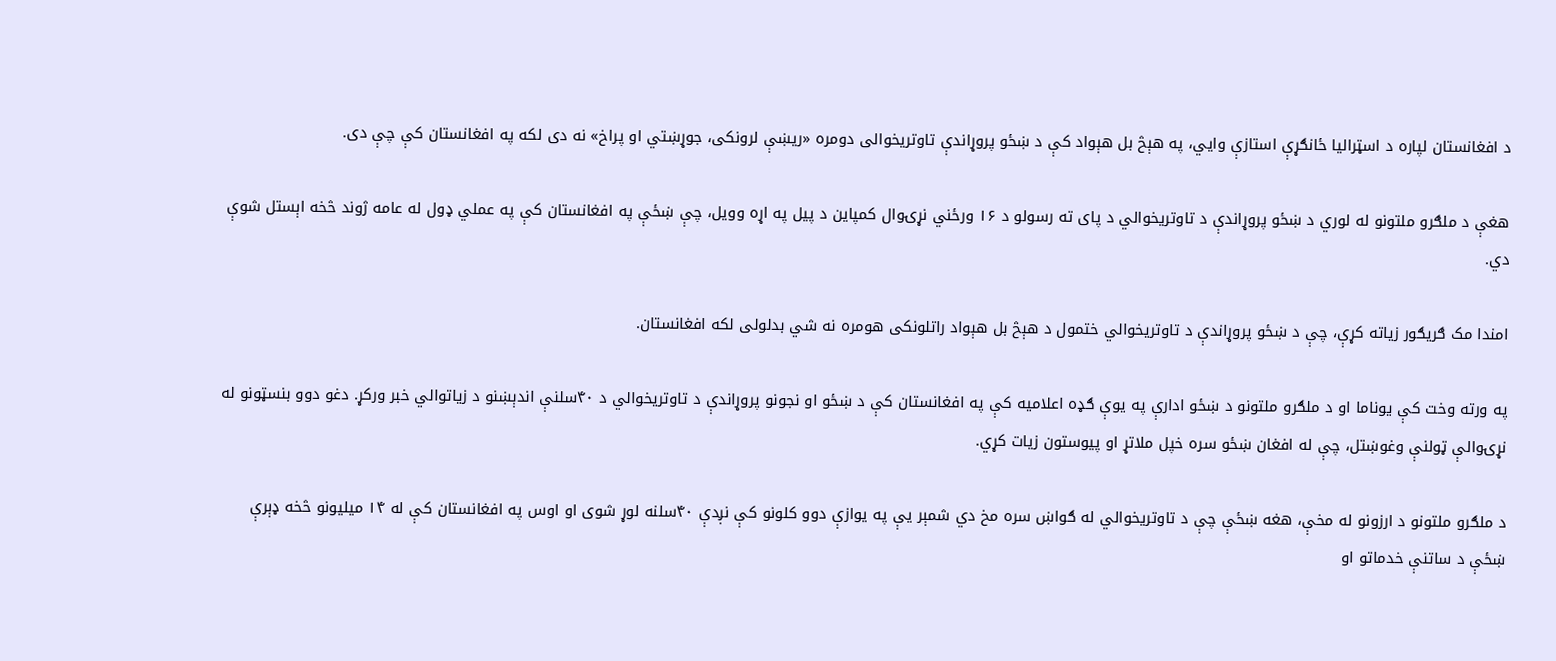د افغانستان لپاره د اسټرالیا ځانګړې استازې وايي، په هېڅ بل هېواد کې د ښځو پروړاندې تاوتریخوالی دومره «ریښې لرونکی، جوړښتي او پراخ» نه دی لکه په افغانستان کې چې دی.

هغې د ملګرو ملتونو له لوري د ښځو پروړاندې د تاوتریخوالي د پای ته رسولو د ۱۶ ورځني نړۍوال کمپاین د پیل په اړه وویل، چې ښځې په افغانستان کې په عملي ډول له عامه ژوند څخه اېستل شوې دي.

امندا مک ګریګور زیاته کړې، چې د ښځو پروړاندې د تاوتریخوالي ختمول د هېڅ بل هېواد راتلونکی هومره نه شي بدلولی لکه افغانستان.

په ورته وخت کې یوناما او د ملګرو ملتونو د ښځو ادارې په یوې ګډه اعلامیه کې په افغانستان کې د ښځو او نجونو پروړاندې د تاوتریخوالي د ۴۰سلنې اندېښنو د زیاتوالي خبر ورکړ. دغو دوو بنسټونو له نړۍوالې ټولنې وغوښتل، چې له افغان ښځو سره خپل ملاتړ او پیوستون زیات کړي.

د ملګرو ملتونو د ارزونو له مخې، هغه ښځې چې د تاوتریخوالي له ګواښ سره مخ دي شمېر یې په یوازې دوو کلونو کې نږدې ۴۰سلنه لوړ شوی او اوس په افغانستان کې له ۱۴ میلیونو څخه ډېرې ښځې د ساتنې خدماتو او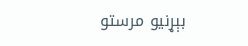بېړنیو مرستو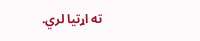ته اړتیا لري.